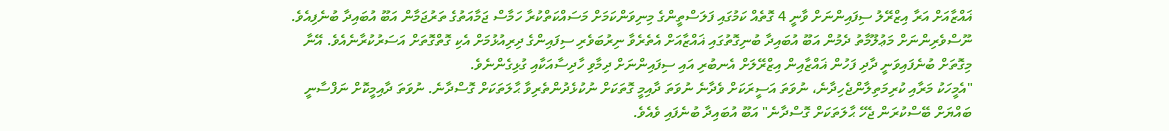ޣައްޒާއަށް އަރާ އިޒްރޭލު ސިފައިންނަށް ވާނީ 4 ގޮތެއް ކަމުގައި ފަލަސްތީންގެ މިނިވަންކަމަށް މަސައްކަތްކުރާ ހަމާސް ޖަމާއަތުގެ ތަރުޖަމާން އަބޫ އުބައިދާ ބުނެފިއެވެ.
ނޫސްވެރިންނަށް މަޢުލޫމާތު ދެމުން އަބޫ އުބައިދާ ބުނިގޮތުގައި ޣައްޒާއަށް އެތެރެވާ ނިރުބަވެރި ސިފައިންގެ ދިރިއުޅުމަށް އެކި ގޮތްގޮތަށް އަސަރުކުރާނެއެވެ. އޭނާ މިގޮތަށް ބުނެފައިވަނީ ދާދި ފަހުން ޣައްޒާއިން އިޒްރޭލަށް އެނބުރި އައި ސިފައިންނަށް ދިމާވި ހާދިސާއަކާއި ގުޅިގެންނެވެ.
"އެމީހަކު މަރާއި ކުރިމަތިލާންޖެހިދާނެ، ނުވަތަ އަސީރަކަށް ވެދާނެ ނުވަތަ ދާއިމީ ގޮތަކަށް ނުކުޅެދުންތެރިވާ ޙާލަތަކަށް ގޮސްދާނެ. ނުވަތަ ދާއިމީކޮށް ނަފްސާނީ ބައްޔަށް ބޭސްކުރަން ޖެހޭ ޙާލަތަކަށް ގޮސްދާނެ" އަބޫ އުބައިދާ ބުނެފައި ވެއެވެ.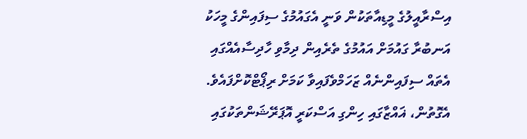އިސްރާއީލުގެ މީޑިއާތަކުން ވަނީ އެގައުމުގެ ސިފައިންގެ މީހަކު އަނބުރާ ގައުމަށް އައުމުގެ ތެރެއިން ދިމާވި ހާދިސާއެއްގައި އެތައް ސިފައިންނެއް ޒަހަމްވެފައިވާ ކަމަށް ރިޕޯޓްކޮށްފައެވެ. އެގޮތުން، ޣައްޒާގައި ހިންގި އަސްކަރީ އޮޕަރޭޝަންތަކުގައި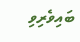ބައިވެރިވި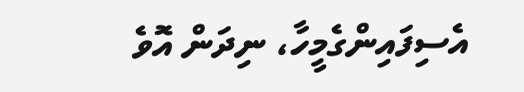އެސިފައިންގެމީހާ، ނިދަން އޮވެ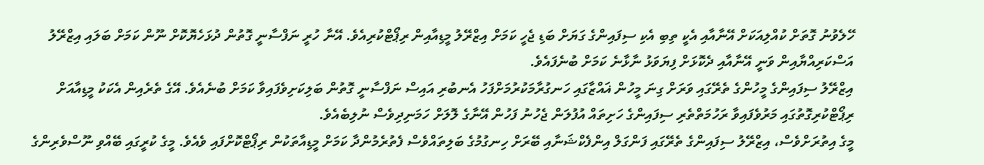ހޭލެވުނު ގޮތަށް ކުއްލިއަކަށް އޭނާއާއި އެކީ ތިބި އެކި ސިފައިންގެ ގަޔަށް ބަޑި ޖެހީ ކަމަށް އިޒްރޭލު މީޑިއާއިން ރިޕޯޓްކުރިއެވެ. އޭނާ ހުރީ ނަފްސާނީ ގޮތުން ދުޅަހެޔޮކޮށް ނޫން ކަމަށް ބަލައި އިޒްރޭލު އަސްކަރިއްޔާއިން ވަނީ އޭނާއާއި ދެކޮޅަށް ފިޔަވަޅު ނާޅާނެ ކަމަށް ބުނެފައެވެ.
އިޒްރޭލު ސިފައިންގެ މީހުންގެ ތެރޭގައި ވަރަށް ގިނަ މީހުން ޣައްޒާގައި ހަނގުރާމަކުރުމަށްފަހު އެނބުރި އައިސް ނަފްސާނީ ގޮތުން ބަލިކަށިވެފައިވާ ކަމަށް ބުނެއެވެ. އޭގެ ތެރެއިން އެކަކު މީޑިއާއަށް ރިޕޯޓްކުރިގޮތުގައި މަރުވެފައިވާ ރަހުމަތްތެރި ސިފައިންގެ ހަށިތައް އުފުލަން ޖެހުނު ފަހުން އޭނާގެ ލޮލަށް ހަމަނިދިވެސް ނުލިބެއެވެ.
މީގެ އިތުރަށްވެސް، އިޒްރޭލު ސިފައިންގެ ތެރޭގައި ފަންގަލް އިންފެކްޝަނާއި ބޭރަށް ހިނގުމުގެ ބަލިތައްވެސް ފެތުރެމުންދާ ކަމަށް މީޑިއާތަކުން ރިޕޯޓްކޮށްފައި ވެއެވެ. މީގެ ކުރީގައި ބޭއްވި ނޫސްވެރިންގެ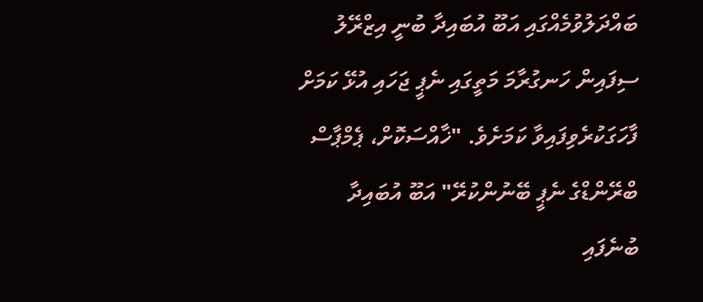ބައްދަލުވުމެއްގައި އަބޫ އުބައިދާ ބުނީ އިޒްރޭލު ސިފައިން ހަނގުރާމަ މަތީގައި ނެޕީ ޖަހައި އުޅޭ ކަމަށް ފާހަގަކުރެވިފައިވާ ކަމަށެވެ. "ޚާއްސަކޮށް، ޕެމްޕާސް ބްރޭންޑްގެ ނެޕީ ބޭނުންކުރޭ" އަބޫ އުބައިދާ ބުނެފައި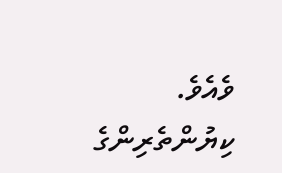ވެއެވެ.
ކިޔުންތެރިންގެ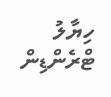ހިޔާލު
ޓްރެންޑިން